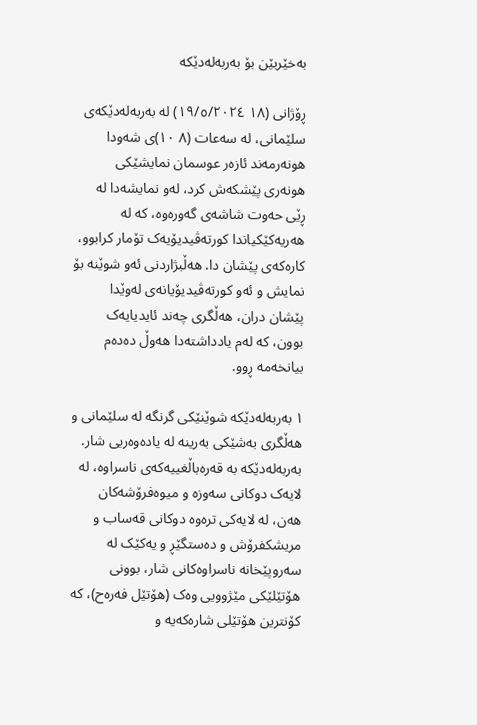بەخێربێن بۆ بەربەلەدێکە

ڕۆژانی (١٨ ١٩/٥/٢٠٢٤) لە بەربەلەدێکەی سلێمانی، لە سەعات (٨ ١٠)ی شەودا هونەرمەند ئازەر عوسمان نمایشێکی هونەری پێشکەش کرد، لەو نمایشەدا لە ڕێی حەوت شاشەی گەورەوە، کە لە هەریەکێکیاندا کورتەڤیدیۆیەک تۆمار کرابوو، کارەکەی پێشان دا. هەڵبژاردنی ئەو شوێنە بۆ نمایش و ئەو کورتەڤیدیۆیانەی لەوێدا پێشان دران، هەڵگری چەند ئایدیایەک بوون، کە لەم یادداشتەدا هەوڵ دەدەم بیانخەمە ڕوو.

١ بەربەلەدێکە شوێنێکی گرنگە لە سلێمانی و هەڵگری بەشێکی بەرینە لە یادەوەریی شار. بەربەلەدێکە بە قەرەباڵغییەکەی ناسراوە، لە لایەک دوکانی سەوزە و میوەفرۆشەکان هەن، لە لایەکی ترەوە دوکانی قەساب و مریشکفرۆش و دەستگێڕ و یەکێک لە سەروپێخانە ناسراوەکانی شار، بوونی هۆتێلێکی مێژوویی وەک (هۆتێل فەرەح)، کە کۆنترین هۆتێلی شارەکەیە و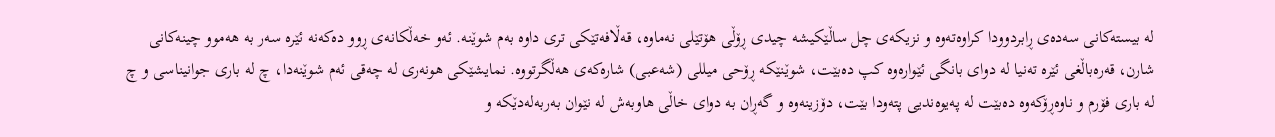لە بیستەکانی سەدەی ڕابردوودا کراوەتەوە و نزیکەی چل ساڵێکیشە چیدی ڕۆڵی هۆتێلی نەماوە، قەڵافەتێکی تری داوە بەم شوێنە. ئەو خەڵکانەی ڕوو دەکەنە ئێرە سەر بە هەموو چینەکانی شارن، قەرەباڵغی ئێرە تەنیا لە دوای بانگی ئێوارەوە کپ دەبێت، شوێنێکە ڕۆحی میللی (شەعبی) شارەکەی هەڵگرتووە. نمایشێکی هونەری لە چەقی ئەم شوێنەدا، چ لە باری جوانیناسی و چ لە باری فۆرم و ناوەڕۆکەوە دەبێت لە پەیوەندیی پتەودا بێت، دۆزینەوە و گەڕان بە دوای خاڵی هاوبەش لە نێوان بەربەلەدێکە و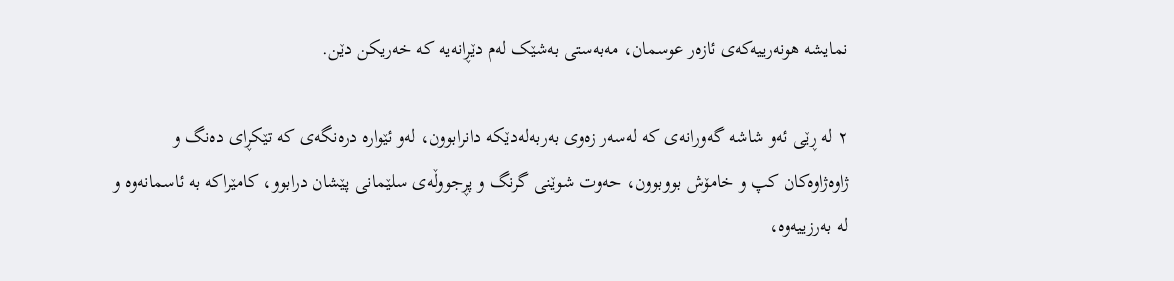نمایشە هونەرییەکەی ئازەر عوسمان، مەبەستی بەشێک لەم دێڕانەیە کە خەریکن دێن.

٢ لە ڕێی ئەو شاشە گەورانەی کە لەسەر زەوی بەربەلەدێکە دانرابوون، لەو ئێوارە درەنگەی کە تێکڕای دەنگ و ژاوەژاوەکان کپ و خامۆش بووبوون، حەوت شوێنی گرنگ و پڕجووڵەی سلێمانی پێشان درابوو، کامێراکە بە ئاسمانەوە و لە بەرزییەوە،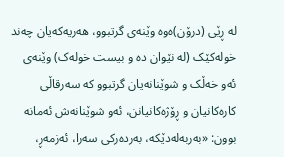لە ڕێی (درۆن)ەوە وێنەی گرتبوو، هەریەکەیان چەند خولەکێک (لە نێوان دە و بیست خولەک) وێنەی ئەو خەڵک و شوێنانەیان گرتبوو کە سەرقاڵی کارەکانیان و ڕۆژەکانیانن، ئەو شوێنانەش ئەمانە بوون: «بەربەلەدێکە، بەردەرکی سەرا، ئەزمەڕ،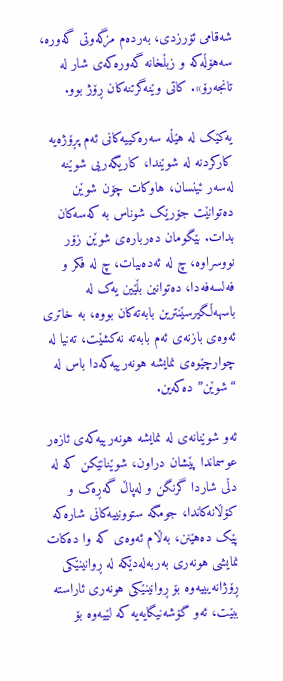شەقامی ئۆرزدی، بەردەم مزگەوتی گەورە، سەهۆڵەکە و زبڵخانە گەورەکەی شار لە تانجەرۆ». کاتی وێنەگرتنەکان ڕۆژ بوو.

یەکێک لە هێڵە سەرەکییەکانی ئەم پڕۆژەیە کارکردنە لە شوێندا، کاریگەریی شوێنە لەسەر ئینسان، هاوکات چۆن شوێن دەتوانێت جۆرێک شوناس بە کەسەکان بدات. بێگومان دەربارەی شوێن زۆر نووسراوە، چ لە ئەدەبیات، چ لە فکر و فەلسەفەدا، دەتوانین بڵێین یەک لە باسهەڵگیرسێنترین بابەتەکان بووە، بە خاتری ئەوەی بازنەی ئەم بابەتە نەکشێت، تەنیا لە چوارچێوەی نمایشە هونەرییەکەدا باس لە “شوێن” دەکەین.

ئەو شوێنانەی لە نمایشە هونەرییەکەی ئازەر عوسماندا پێشان دراون، شوێنانێکن کە لە دڵی شاردا گرنگن و لەپاڵ گەڕەک و کۆڵانەکاندا، جومگە ستوونییەکانی شارەکە پێک دەهێنن، بەڵام ئەوەی کە وا دەکات نمایشی هونەری بەربەلەدێکە لە ڕوانینێکی ڕۆژانەیییەوە بۆ ڕوانینێکی هونەری ئاراستە ببێت، ئەو گۆشەنیگایەیە کە لێیەوە بۆ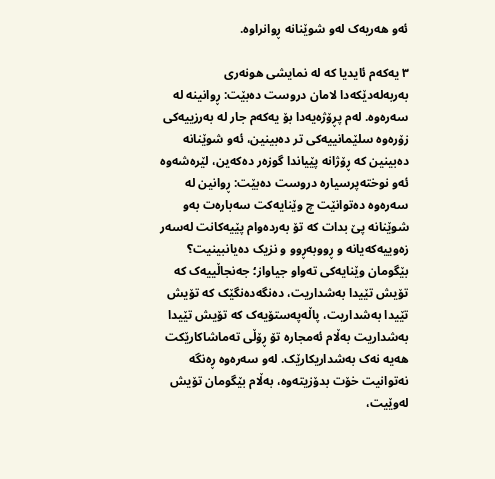ئەو هەریەک لەو شوێنانە ڕوانراوە.

٣ یەکەم ئایدیا کە لە نمایشی هونەری بەربەلەدێکەدا لامان دروست دەبێت: ڕوانینە لە سەرەوە. لەم پڕۆژەیەدا بۆ یەکەم جار لە بەرزییەکی زۆرەوە سلێمانییەکی تر دەبینین، ئەو شوێنانە دەبینین کە ڕۆژانە پێیاندا گوزەر دەکەین، لێرەشەوە ئەو نوختەپرسیارە دروست دەبێت: ڕوانین لە سەرەوە دەتوانێت چ وێنایەکت سەبارەت بەو شوێنانە پێ بدات کە تۆ بەردەوام پێیەکانت لەسەر زەوییەکەیانە و ڕووبەڕوو و نزیک دەیانبینیت؟ بێگومان وێنایەکی تەواو جیاواز؛ جەنجاڵییەک کە تۆیش تێیدا بەشداریت، دەنگەدەنگێک کە تۆیش تێیدا بەشداریت، پاڵەپەستۆیەک کە تۆیش تێیدا بەشداریت بەڵام ئەمجارە تۆ ڕۆڵی تەماشاکارێکت هەیە نەک بەشداریکارێک. لەو سەرەوە ڕەنگە نەتوانیت خۆت بدۆزیتەوە، بەڵام بێگومان تۆیش لەوێیت،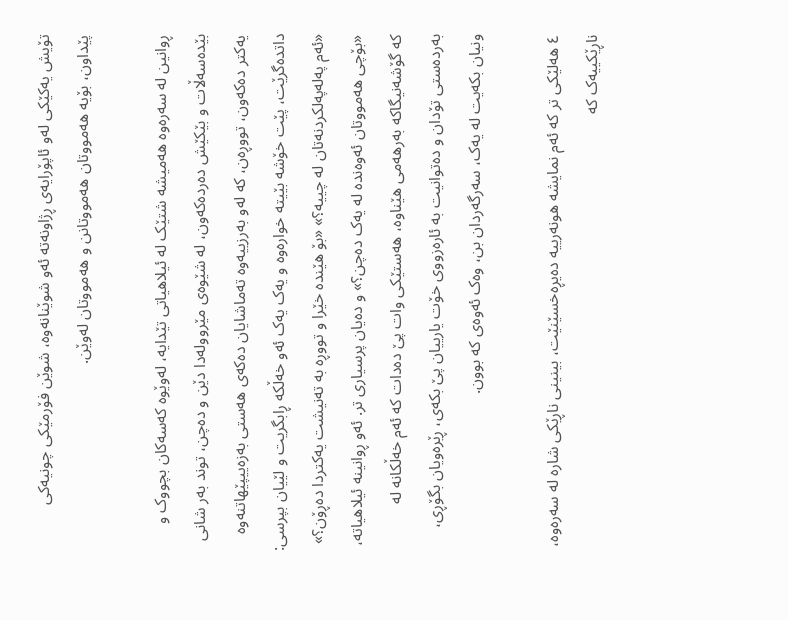تۆیش یەکێکی لەو ئاپۆرایەی ڕژاونەتە ئەو شوێنانەوە، شوێن فۆرمێکی چونیەکی پێداون، بۆیە هەمووتان هەمووتانن و هەمووتان لەوێن.

ڕوانین لە سەرەوە هەمیشە شتێک لە ئیلاهیاتی تێدایە، لەوێوە کەسەکان بچووک و بێدەسەڵات و بێکێش دەردەکەون، لە شێوەی مێروولەدا دێن و دەچن، توند بەر شانی یەکتر دەکەون، تووڕەن، کە لەو بەرزییەوە تەماشایان دەکەی هەستی بەزەییپێهاتنەوە داتدەگرێت، پێت خۆشە بێیتە خوارەوە و یەک یەک ئەو خەڵکە ڕابگریت و لێیان بپرسی: «ئەم پەلەپەلکردنەتان لە چییە؟» «بۆ هێندە خێرا و تووڕە بە تەنیشت یەکتردا دەڕۆن؟» «بۆچی هەمووتان ئەوەندە لە یەک دەچن؟» و دەیان پرسیاری تر. ئەو ڕوانینە ئیلاهیاتە، کە گۆشەنیگاکە بەرهەمی هێناوە، هەستێکی وات پێ دەدات کە ئەم خەڵکانە لە بەردەستی تۆدان و دەتوانیت بە ئارەزووی خۆت یارییان پێ بکەی، ڕێرەویان بگۆڕی، ونیان بکەیت لە یەک، سەرگەردان بن، وەک ئەوەی کە بوون.

٤ هەلێکی تر کە ئەم نمایشە هونەرییە دەیڕەخسێنێت، بینینی ناڕێکی شارە لە سەرەوە، ناڕێکییەک کە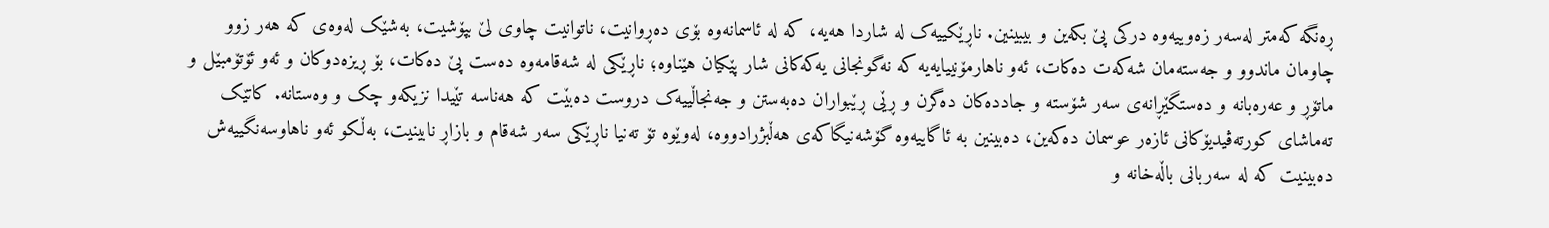ڕەنگە کەمتر لەسەر زەوییەوە درکی پێ بکەین و بیبینین. ناڕێکییەک لە شاردا هەیە، کە لە ئاسمانەوە بۆی دەڕوانیت، ناتوانیت چاوی لێ بپۆشیت، بەشێک لەوەی کە هەر زوو چاومان ماندوو و جەستەمان شەکەت دەکات، ئەو ناهارمۆنییایەیە کە نەگونجانی یەکەکانی شار پێکیان هێناوە؛ ناڕێکی لە شەقامەوە دەست پێ دەکات، بۆ ڕیزەدوکان و ئەو ئۆتۆمبێل و ماتۆڕ و عەرەبانە و دەستگێڕانەی سەر شۆستە و جاددەکان دەگرن و ڕێی ڕێبواران دەبەستن و جەنجاڵییەک دروست دەبێت کە هەناسە تێیدا نزیکەو چک و وەستانە. کاتێک تەماشای کورتەڤیدیۆکانی ئازەر عوسمان دەکەین، دەبینین بە ئاگاییەوە گۆشەنیگاکەی هەڵبژرادووە، لەوێوە تۆ تەنیا ناڕێکی سەر شەقام و بازاڕ نابینیت، بەڵکو ئەو ناهاوسەنگییەش دەبینیت کە لە سەربانی باڵەخانە و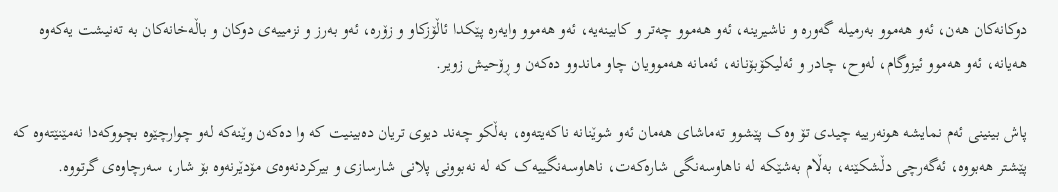دوکانەکان هەن، ئەو هەموو بەرمیلە گەورە و ناشیرینە، ئەو هەموو چەتر و کابینەیە، ئەو هەموو وایەرە پێکدا ئاڵۆزکاو و زۆرە، ئەو بەرز و نزمییەی دوکان و باڵەخانەکان بە تەنیشت یەکەوە هەیانە، ئەو هەموو ئیزوگام، لەوح، چادر و ئەلیکۆبۆنانە، ئەمانە هەموویان چاو ماندوو دەکەن و ڕۆحیش زویر.

پاش بینینی ئەم نمایشە هونەرییە چیدی تۆ وەک پێشوو تەماشای هەمان ئەو شوێنانە ناکەیتەوە، بەڵکو چەند دیوی تریان دەبینیت کە وا دەکەن وێنەکە لەو چوارچێوە بچووکەدا نەمێنێتەوە کە پێشتر هەبووە، ئەگەرچی دڵشکێنە، بەڵام بەشێکە لە ناهاوسەنگی شارەکەت، ناهاوسەنگییەک کە لە نەبوونی پلانی شارسازی و بیرکردنەوەی مۆدێرنەوە بۆ شار، سەرچاوەی گرتووە.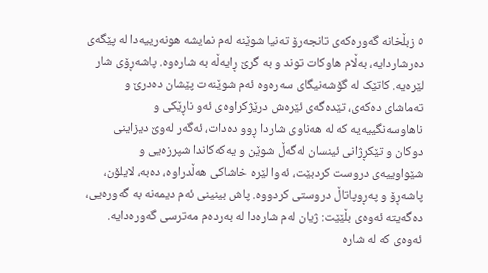٥ زبڵخانە گەورەکەی تانجەرۆ تەنیا شوێنە لەم نمایشە هونەرییەدا لە پێگەی دەرشاردایە، بەڵام هاوکات توند و بە گرێ ڕایەڵە بە شارەوە. پاشەڕۆی شار لێرەیە. کاتێک لە گۆشەنیگای سەرەوە ئەم شوێنەت پێشان دەدرێ و تەماشای دەکەی، تێدەگەی ئێرەش درێژکراوەی ئەو ناڕێکی و ناهاوسەنگییەیە کە لە هەناوی شاردا ڕوو دەدات، ئەگەر لەوێ دیزاینی دوکان و تێکڕژانی ئینسان لەگەڵ شوێن و یەکەکاندا شپرزەیی و شێواوییەی دروست کردبێت، ئەوا لێرە خاشاکی هەڵدراوە، دەبە، لایلۆن، پاشەڕۆ و پەڕوپاتاڵ دروستی کردووە. پاش بینینی ئەم دیمەنە بە گەورەیی، دەگەیتە ئەوەی بڵێێت: ژیان لەم شارەدا لە بەردەم مەترسی گەورەدایە. ئەوەی کە لە شارە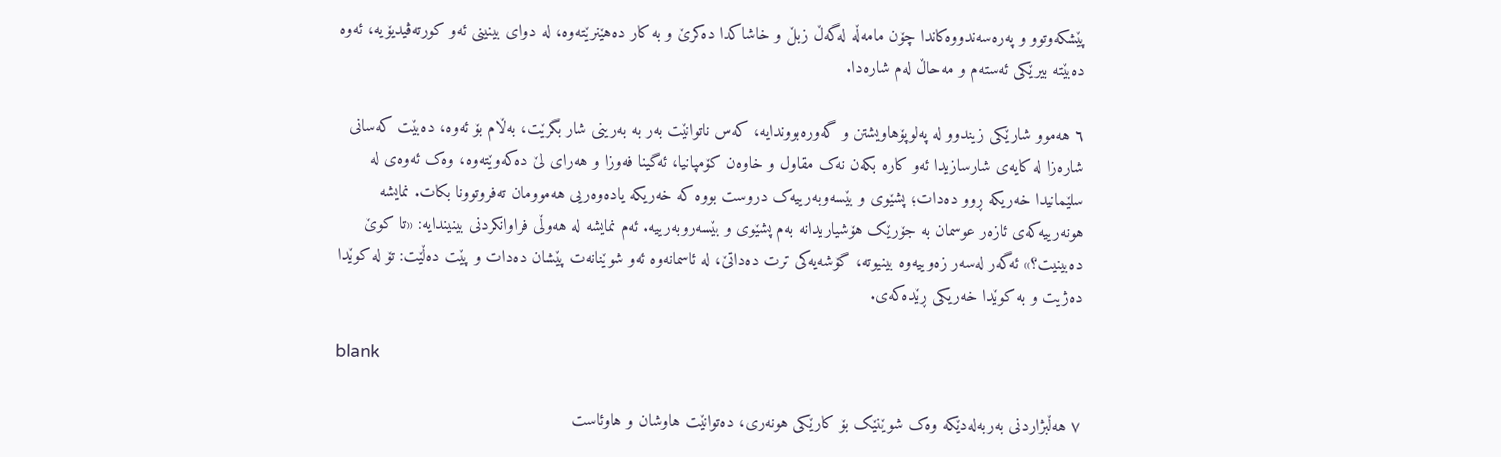پێشکەوتوو و پەرەسەندووەکاندا چۆن مامەڵە لەگەڵ زبڵ و خاشاکدا دەکرێ و بە کار دەهێنرێتەوە، لە دوای بینینی ئەو کورتەڤیدیۆیە، ئەوە دەبێتە بیرێکی ئەستەم و مەحاڵ لەم شارەدا.

٦ هەموو شارێکی زیندوو لە پەلوپۆهاویشتن و گەورەبووندایە، کەس ناتوانێت بەر بە بەرینی شار بگرێت، بەڵام بۆ ئەوە، دەبێت کەسانی شارەزا لە کایەی شارسازیدا ئەو کارە بکەن نەک مقاول و خاوەن کۆمپانیا، ئەگینا فەوزا و هەرای لێ دەکەوێتەوە، وەک ئەوەی لە سلێمانیدا خەریکە ڕوو دەدات؛ پشێوی و بێسەوبەرییەک دروست بووە کە خەریکە یادەوەریی هەموومان تەفروتوونا بکات. نمایشە هونەرییەکەی ئازەر عوسمان بە جۆرێک هۆشیاریدانە بەم پشێوی و بێسەروبەرییە. ئەم نمایشە لە هەوڵی فراوانکردنی بینیندایە: «تا کوێ دەبینیت؟» ئەگەر لەسەر زەوییەوە بینیوتە، گۆشەیەکی ترت دەداتێ، لە ئاسمانەوە ئەو شوێنانەت پێشان دەدات و پێت دەڵێت: تۆ لە کوێدا دەژیت و بە کوێدا خەریکی ڕێدەکەی.

blank

٧ هەڵبژاردنی بەربەلەدێکە وەک شوێنێک بۆ کارێکی هونەری، دەتوانێت هاوشان و هاوئاست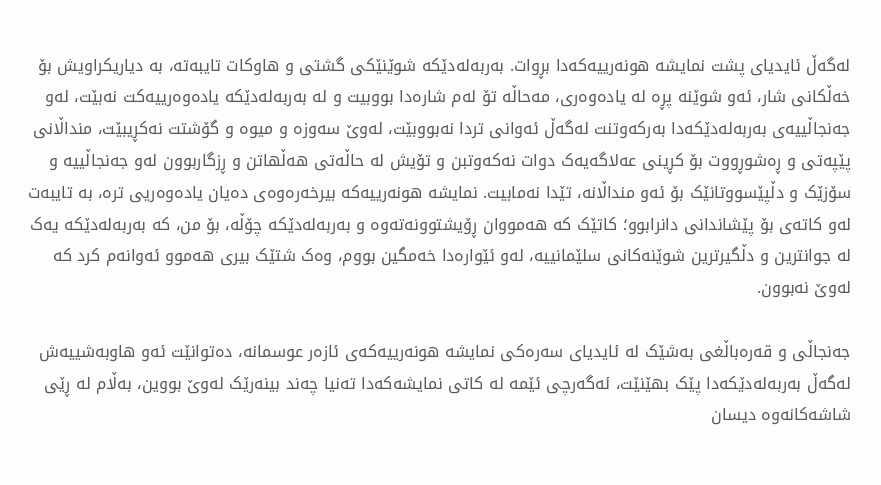لەگەڵ ئایدیای پشت نمایشە هونەرییەکەدا بڕوات. بەربەلەدێکە شوێنێکی گشتی و هاوکات تایبەتە، بە دیاریکراویش بۆ خەڵکانی شار، ئەو شوێنە پڕە لە یادەوەری، مەحاڵە تۆ لەم شارەدا بووبیت و لە بەربەلەدێکە یادەوەرییەکت نەبێت، لەو جەنجاڵییەی بەربەلەدێکەدا بەرکەوتنت لەگەڵ ئەوانی تردا نەبووبێت، لەوێ سەوزە و میوە و گۆشتت نەکڕیبێت، منداڵانی پێپەتی و ڕەشوڕووت بۆ کڕینی عەلاگەیەک دوات نەکەوتبن و تۆیش لە حاڵەتی هەڵهاتن و ڕزگاربوون لەو جەنجاڵییە و سۆزێک و دڵپێسووتانێک بۆ ئەو منداڵانە، تێدا نەمابیت. نمایشە هونەرییەکە بیرخەرەوەی دەیان یادەوەریی ترە، بە تایبەت لەو کاتەی بۆ پێشاندانی دانرابوو؛ کاتێک کە هەمووان ڕۆیشتوونەتەوە و بەربەلەدێکە چۆڵە، بۆ من، کە بەربەلەدێکە یەک لە جوانترین و دڵگیرترین شوێنەکانی سلێمانییە، لەو ئێوارەدا خەمگین بووم، وەک شتێک بیری هەموو ئەوانەم کرد کە لەوێ نەبوون.

جەنجاڵی و قەرەباڵغی بەشێک لە ئایدیای سەرەکی نمایشە هونەرییەکەی ئازەر عوسمانە، دەتوانێت ئەو هاوبەشییەش لەگەڵ بەربەلەدێکەدا پێک بهێنێت، ئەگەرچی ئێمە لە کاتی نمایشەکەدا تەنیا چەند بینەرێک لەوێ بووین، بەڵام لە ڕێی شاشەکانەوە دیسان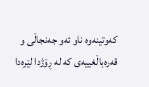کەوتینەوە ناو ئەو جەنجاڵی و قەرەباڵغییەی کە لە ڕۆژدا لێرەدا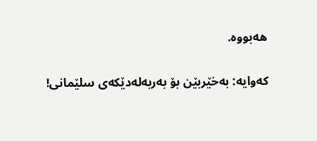هەبووە.

کەوایە: بەخێربێن بۆ بەربەلەدێکەی سلێمانی!